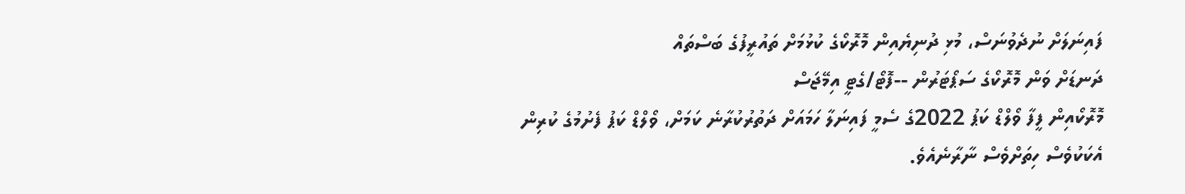ފައިނަލަށް ނުދެވުނަސް، މުޅި ދުނިޔެއިން މޮރޮކޯގެ ކުޅުމަށް ތައުރީފުގެ ބަސްތައް
ދަނޑަށް ވަން މޮރޮކޯގެ ސަޕޯޓަރުން --ފޮޓޯ/ގެޓީ އިމޭޖަސް
މޮރޮކޯއިން ފީފާ ވޯލްޑް ކަޕު 2022ގެ ސެމީ ފައިނަލާ ހަމައަށް ދަތުރުކުރާނެ ކަމަށް، ވޯލްޑް ކަޕު ފެށުމުގެ ކުރިން އެކަކުވެސް ހިތަށްވެސް ނާރާނެއެވެ.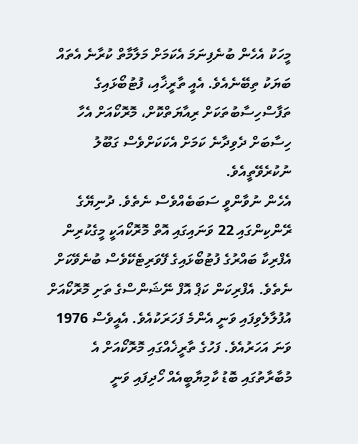މީހަކު އެހެން ބުނެފިނަމަ އެކަމަށް މަލާމާތް ކުރާނެ އެތައް ބަޔަކު ތިބޭނެއެވެ. އެއީ ތާރީޚާއި، ފުޓުބޯޅައިގެ ތަފާސްހިސާބުތަކަށް ރިއާޔަތްކޮށް، މޮރޮކޯއަށް އެހާ ހިސާބަށް ދެވިދާނެ ކަމަށް އެކަކަށްވެސް ގަބޫލު ނުކުރެވޭތީއެވެ.
އެހެން ނުވާންވީ ސަބަބެއްވެސް ނެތެވެ. ދުނިޔޭގެ ރޭންކިންގައި 22 ވަނައިގައި އޮތް މޮރޮކޯއަކީ މީގެކުރިން އެފްރިކާ ބައްރުގެ ފުޓުބޯޅައިގެ ފޭވަރިޓެކޭވެސް ބުނެވޭކަށް ނެތެވެ. އެފްރިކަން ކަޕް އޮފް ނޭޝަންސްގެ ތަށި މޮރޮކޯއަށް އުފުލާލެވިފައި ވަނީ އެންމެ ފަހަރަކުއެވެ. އެއީވެސް 1976 ވަނަ އަހަރުއެވެ. ފަހުގެ ތާރީޚެއްގައި މޮރޮކޯއަށް އެ މުބާރާތުގައި ބޮޑު ކާމިޔާބީއެއް ހޯދިފައި ވަނީ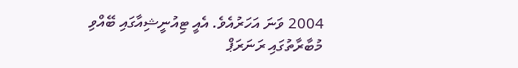2004 ވަނަ އަހަރުއެވެ. އެއީ ޓިއުނީޝިއާގައި ބޭއްވި މުބާރާތުގައި ރަނަރަޕް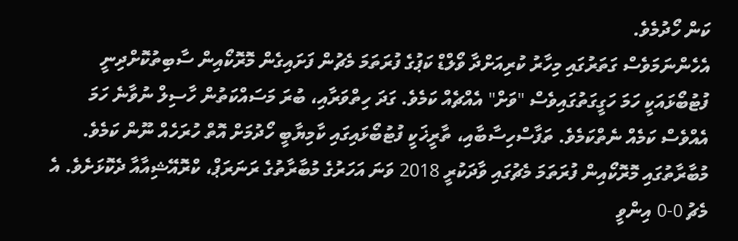ކަން ހޯދުމެވެ.
އެހެންނަމަވެސް ގަތަރުގައި މިހާރު ކުރިއަށްދާ ވޯލްޑް ކަޕުގެ ފުރަތަމަ މެޗުން ފަށައިގެން މޮރޮކޯއިން ސާބިތުކޮށްދިނީ ފުޓުބޯޅައަކީ ހަމަ ހަގީގަތުގައިވެސް "ވަށް" އެއްޗެއް ކަމެވެ. ގަދަ ހިތްވަރާއި، ބުރަ މަސައްކަތުން ހާސިލް ނުވާނެ ހަމަ އެއްވެސް ކަމެއް ނެތްކަމެވެ. ތަފާސްހިސާބާއި، ތާރީޚަކީ ފުޓުބޯޅައިގައި ކާމިޔާބީ ހޯދުމަށް އޮތް ހުރަހެއް ނޫން ކަމެވެ.
މުބާރާތުގައި މޮރޮކޯއިން ފުރަތަމަ މެޗުގައި ވާދަކުރީ 2018 ވަނަ އަހަރުގެ މުބާރާތުގެ ރަނަރަޕް، ކްރޮއޭޝިއާއާ ދެކޮޅަށެވެ. އެ މެޗު 0-0 އިންވީ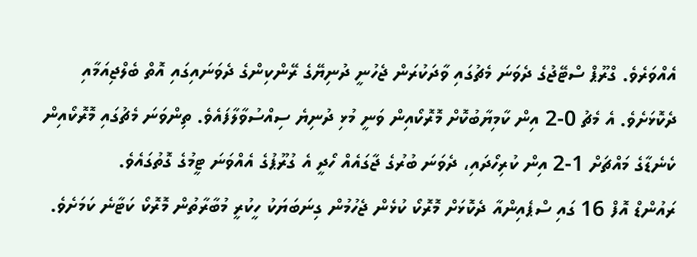އެއްވަރެވެ. ގްރޫޕް ސްޓޭޖުގެ ދެވަނަ މެޗުގައި ވާދަކުރަން ޖެހުނީ ދުނިޔޭގެ ރޭންކިންގެ ދެވަނައިގައި އޮތް ބެލްޖިއަމާއި ދެކޮޅަށެވެ. އެ މެޗު 0-2 އިން ކާމިޔާބުކޮށް މޮރޮކޯއިން ވަނީ މުޅި ދުނިޔެ ސިއްސުވާލާފައެވެ. ތިންވަނަ މެޗުގައި މޮރޮކޯއިން ކެނެޑާގެ މައްޗަށް 1-2 އިން ކުރިހޯދައި، ދެވަނަ ބުރުގެ ޖާގައެއް ހޯދީ އެ ގުރޫޕުގެ އެއްވަނަ ޓީމުގެ ގޮތުގައެވެ.
ރައުންޑް އޮފް 16 ގައި ސްޕެއިންއާ ދެކޮޅަށް މޮރޮކޯ ކުޅެން ޖެހުމުން ގިނަބަޔަކު ހީކުރީ މުބާރާތުން މޮރޮކޯ ކަޓާނެ ކަމަށެވެ.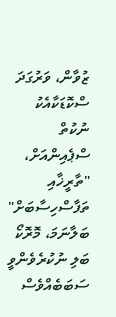ޒުވާން، ވަރުގަދަ ސްކޮޑަކާއެކު ނުކުތް ސްޕެއިންއަށް، "ތާރީޚާއި ތަފާސްހިސާބަށް" ބަލާނަމަ، މޮރޮކޯ ބަލި ނުކުރެވެންވީ ސަބަބެއްވެސް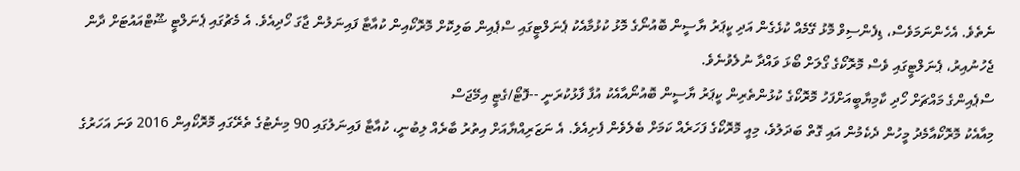ނެތެވެ. އެހެންނަމަވެސް، ޑިފެންސިވް މޮޅު ގޭމެއް ކުޅެގެން އަދި ކީޕަރު ޔާސީން ބޮއުނޯގެ މޮޅު ކުޅުމާއެކު ޕެނަލްޓީގައި ސްޕެއިން ބަލިކޮށް މޮރޮކޯއިން ކުއާޓާ ފައިނަލުން ޖާގަ ހޯދިއެވެ. އެ މެޗުގައި ޕެނަލްޓީ ޝޫޓްއައުޓަށް ދާން ޖެހުނުއިރު، ޕެނަލްޓީގައި ވެސް މޮރޮކޯގެ ގޯލަށް ބޯޅަ ވައްދާ ނުލެވުނެވެ.
ސްޕެއިންގެ މައްޗަށް ހޯދި ކާމިޔާބީއަށްފަހު މޮރޮކޯގެ ކުޅުންތެރިން ކީޕަރު ޔާސީން ބޮއުނޯއާއެކު އުފާ ފާޅުކުރަނީ --ފޮޓޯ/ގެޓީ އިމޭޖަސް
މިއާއެކު މޮރޮކޯއާމެދު މީހުން ދެކެމުން އައި ގޮތް ބަދަލުވެ، މިއީ މޮރޮކޯގެ ފަހަރެއް ކަމަށް ބެލެވެން ފެށިއެވެ. އެ ނަޒަރިއްޔާއަށް އިތުރު ބާރެއް ލިބުނީ، ކުއާޓާ ފައިނަލުގައި 90 މިނެޓުގެ ތެރޭގައި މޮރޮކޯއިން 2016 ވަނަ އަހަރުގެ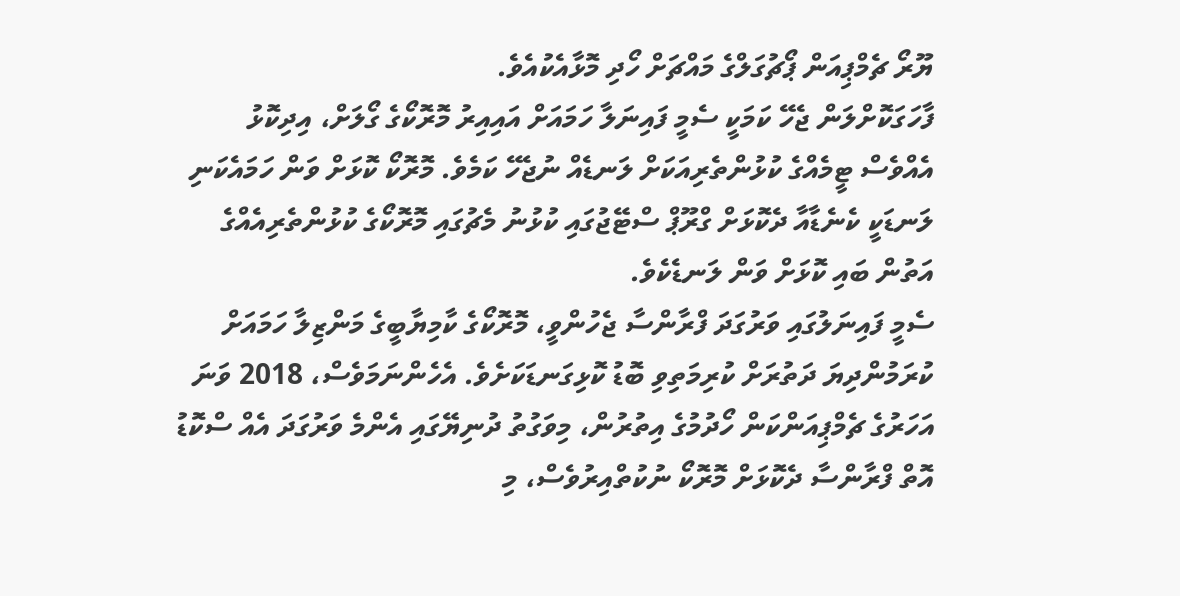ޔޫރޯ ޗެމްޕިއަން ޕޯޗުގަލްގެ މައްޗަށް ހޯދި މޮޅާއެކުއެވެ.
ފާހަގަކޮށްލަން ޖެހޭ ކަމަކީ ސެމީ ފައިނަލާ ހަމައަށް އައިއިރު މޮރޮކޯގެ ގޯލަށް، އިދިކޮޅު އެއްވެސް ޓީމެއްގެ ކުޅުންތެރިއަކަށް ލަނޑެއް ނުޖެހޭ ކަމެވެ. މޮރޮކޯ ކޮޅަށް ވަން ހަމައެކަނި ލަނޑަކީ ކެނެޑާއާ ދެކޮޅަށް ގްރޫޕް ސްޓޭޖުގައި ކުޅުނު މެޗުގައި މޮރޮކޯގެ ކުޅުންތެރިއެއްގެ އަތުން ބައި ކޮޅަށް ވަން ލަނޑެކެވެ.
ސެމީ ފައިނަލުގައި ވަރުގަދަ ފްރާންސާ ޖެހުންވީ، މޮރޮކޯގެ ކާމިޔާބީގެ މަންޒިލާ ހަމައަށް ކުރަމުންދިޔަ ދަތުރަށް ކުރިމަތިވި ބޮޑު ކޮޅިގަނޑަކަށެވެ. އެހެންނަމަވެސް، 2018 ވަނަ އަހަރުގެ ޗެމްޕިއަންކަން ހޯދުމުގެ އިތުރުން، މިވަގުތު ދުނިޔޭގައި އެންމެ ވަރުގަދަ އެއް ސްކޮޑު އޮތް ފްރާންސާ ދެކޮޅަށް މޮރޮކޯ ނުކުތްއިރުވެސް، މި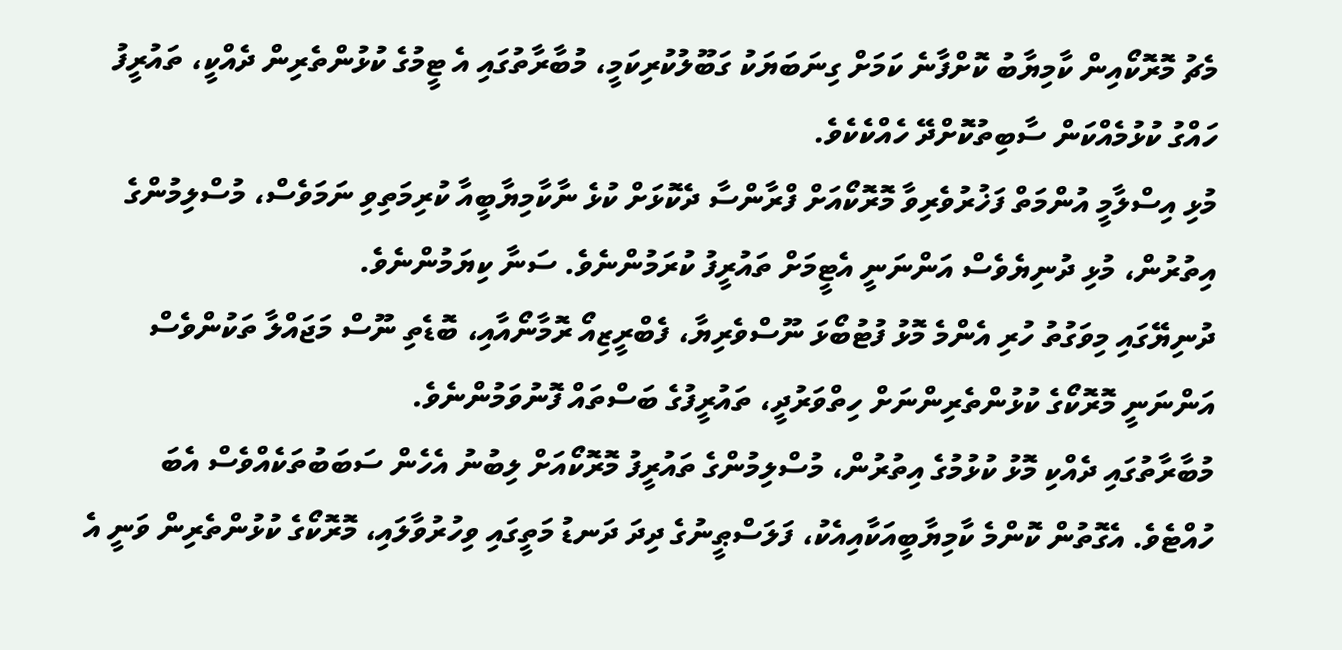މެޗު މޮރޮކޯއިން ކާމިޔާބު ކޮށްފާނެ ކަމަށް ގިނަބަޔަކު ގަބޫލުކުރިކަމީ، މުބާރާތުގައި އެ ޓީމުގެ ކުޅުންތެރިން ދެއްކީ، ތައުރީފު ހައްގު ކުޅުމެއްކަން ސާބިތުކޮށްދޭ ހެއްކެކެވެ.
މުޅި އިސްލާމީ އުންމަތް ފަޚުރުވެރިވާ މޮރޮކޯއަށް ފްރާންސާ ދެކޮޅަށް ކުޅެ ނާކާމިޔާބީއާ ކުރިމަތިވި ނަމަވެސް، މުސްލިމުންގެ އިތުރުން، މުޅި ދުނިޔެވެސް އަންނަނީ އެޓީމަށް ތައުރީފު ކުރަމުންނެވެ. ސަނާ ކިޔަމުންނެވެ.
ދުނިޔޭގައި މިވަގުތު ހުރި އެންމެ މޮޅު ފުޓުބޯޅަ ނޫސްވެރިޔާ، ފެބްރީޒިއޯ ރޮމާނޯއާއި، ބޮޑެތި ނޫސް މަޖައްލާ ތަކުންވެސް އަންނަނީ މޮރޮކޯގެ ކުޅުންތެރިންނަށް ހިތްވަރުދީ، ތައުރީފުގެ ބަސްތައް ފޮނުވަމުންނެވެ.
މުބާރާތުގައި ދެއްކި މޮޅު ކުޅުމުގެ އިތުރުން، މުސްލިމުންގެ ތައުރީފު މޮރޮކޯއަށް ލިބުނު އެހެން ސަބަބުތަކެއްވެސް އެބަ ހުއްޓެވެ. އެގޮތުން ކޮންމެ ކާމިޔާބީއަކާއިއެކު، ފަލަސްޠީނުގެ ދިދަ ދަނޑު މަތީގައި ވިހުރުވާލައި، މޮރޮކޯގެ ކުޅުންތެރިން ވަނީ އެ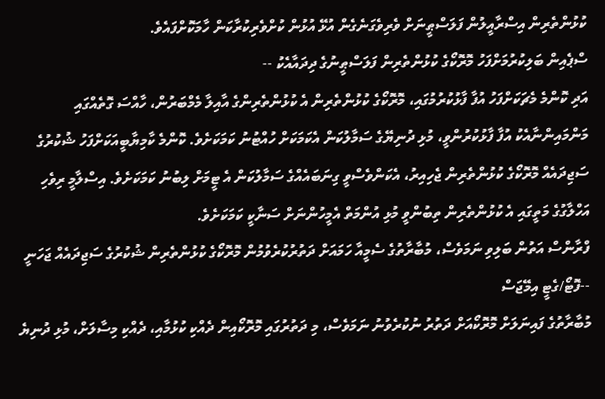ކުޅުންތެރިން އިސްރާއީލުން ފަލަސްޠީނަށް ވެރިވެގަނެގެން އުޅޭ އުޅުން ކުށްވެރިކުރާކަން ހާމަކޮށްފައެވެ.
ސްޕެއިން ބަލިކުރުމަށްފަހު މޮރޮކޯގެ ކުޅުންތެރިން ފަލަސްޠީނުގެ ދިދައާއެކު --
އަދި ކޮންމެ މެޗަކަށްފަހު އުފާ ފާޅުކުރުމުގައި، މޮރޮކޯގެ ކުޅުންތެރިން އެ ކުޅުންތެރިންގެ އާއިލާ މެމްބަރުން، ހާއްސަ ގޮތެއްގައި މަންމައިންނާއެކު އުފާ ފާޅުކުރުންވީ، މުޅި ދުނިޔޭގެ ސަމާލުކަން އެކަމަކަށް ހުއްޓުނު ކަމަކަށެވެ. ކޮންމެ ކާމިޔާބީއަކަށްފަހު ޝުކުރުގެ ސަޖިދައެއް މޮރޮކޯގެ ކުޅުންތެރިން ޖެހިއިރު، އެކަންވެސްވީ ގިނަބައެއްގެ ސަމާލުކަން އެ ޓީމަށް ލިބުނު ކަމަކަށެވެ. އިސްލާމީ ރިވެހި އަހްލާގުގެ މަތީގައި އެ ކުޅުންތެރިން ތިބުންވީ މުޅި އުންމަތް އެމީހުންނަށް ސަނާކީ ކަމަކަށެވެ.
ފްރާންސް އަތުން ބަލިވި ނަމަވެސް، މުބާރާތުގެ ސެމީއާ ހަމައަށް ދަތުރުކުރެވުމުން މޮރޮކޯގެ ކުޅުންތެރިން ޝުކުރުގެ ސަޖިދައެއް ޖަހަނީ --ފޮޓޯ/ގެޓީ އިމޭޖަސް
މުބާރާތުގެ ފައިނަލަށް މޮރޮކޯއަށް ދަތުރު ނުކުރެވުނު ނަމަވެސް، މި ދަތުރުގައި މޮރޮކޯއިން ދެއްކި ކުޅުމާއި، ދެއްކި މިސާލަށް، މުޅި ދުނިޔެ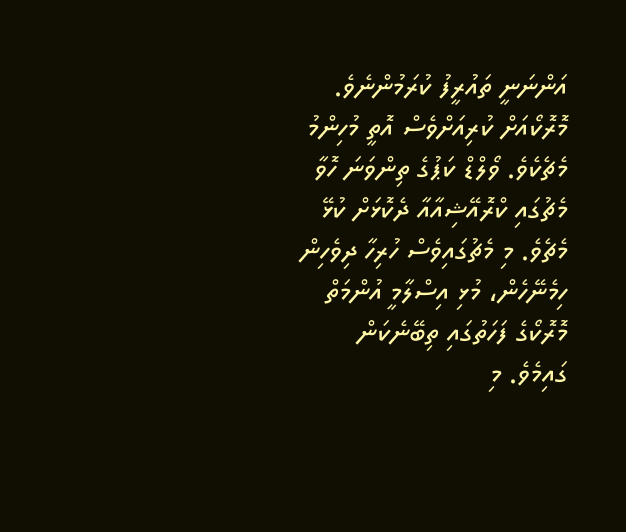އަންނަނީ ތައުރީފު ކުރަމުންނެވެ.
މޮރޮކޯއަށް ކުރިއަށްވެސް އޮތީ މުހިންމު މެޗެކެވެ. ވޯލްޑް ކަޕުގެ ތިންވަނަ ހޮވާ މެޗުގައި ކްރޮއޭޝިއާއާ ދެކޮޅަށް ކުޅޭ މެޗެވެ. މި މެޗުގައިވެސް ހުރިހާ ދިވެހިން ހިމެނޭހެން، މުޅި އިސްލާމީ އުންމަތް މޮރޮކޯގެ ފަހަތުގައި ތިބޭނެކަން ގައިމެވެ. މި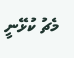މެޗު ކުޅޭނީ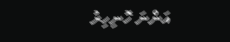އަންނަ ހޮނިހިރު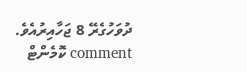ދުވަހުގެރޭ 8 ޖަހާއިރުއެވެ.
comment ކޮމެންޓް